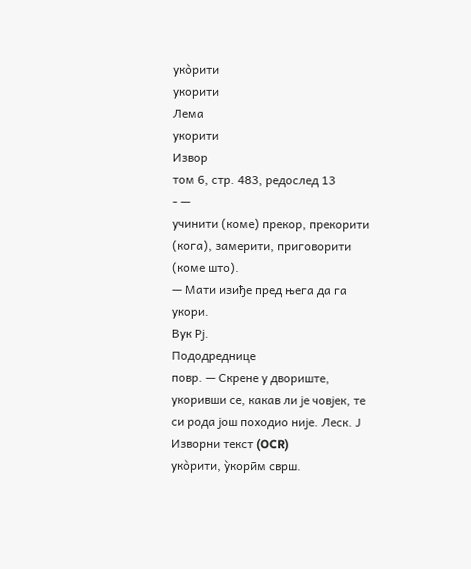уко̀рити
укорити
Лема
укорити
Извор
том 6, стр. 483, редослед 13
- —
учинити (коме) прекор, прекорити (кога), замерити, приговорити (коме што).
— Мати изиђе пред њега да га укори.
Вук Рј.
Пододреднице
повр. — Скрене у двориште, укоривши се, какав ли је човјек, те си рода још походио није. Леск. Ј
Изворни текст (OCR)
уко̀рити, у̀корӣм сврш.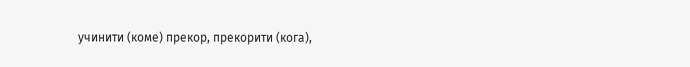учинити (коме) прекор, прекорити (кога),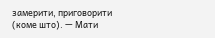замерити, приговорити (коме што). — Мати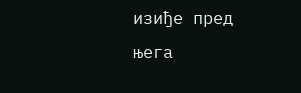изиђе пред њега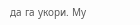да га укори. Му